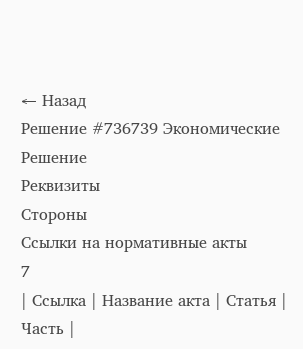← Назад
Решение #736739 Экономические
Решение
Реквизиты
Стороны
Ссылки на нормативные акты
7
| Ссылка | Название акта | Статья | Часть |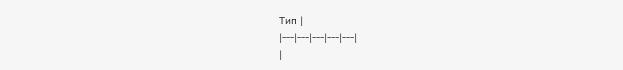Тип |
|---|---|---|---|---|
|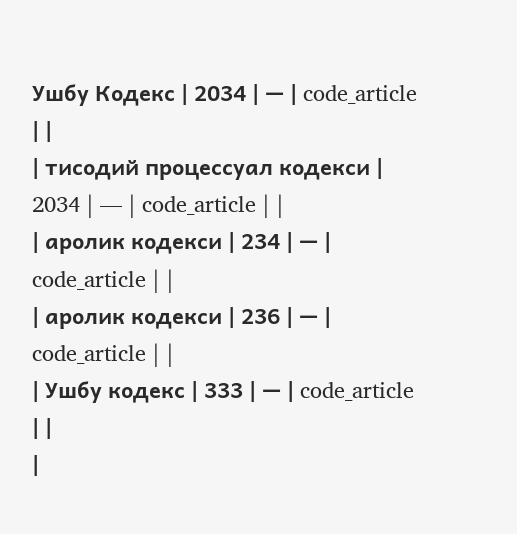Ушбу Кодекс | 2034 | — | code_article | |
| тисодий процессуал кодекси | 2034 | — | code_article | |
| аролик кодекси | 234 | — | code_article | |
| аролик кодекси | 236 | — | code_article | |
| Ушбу кодекс | 333 | — | code_article | |
|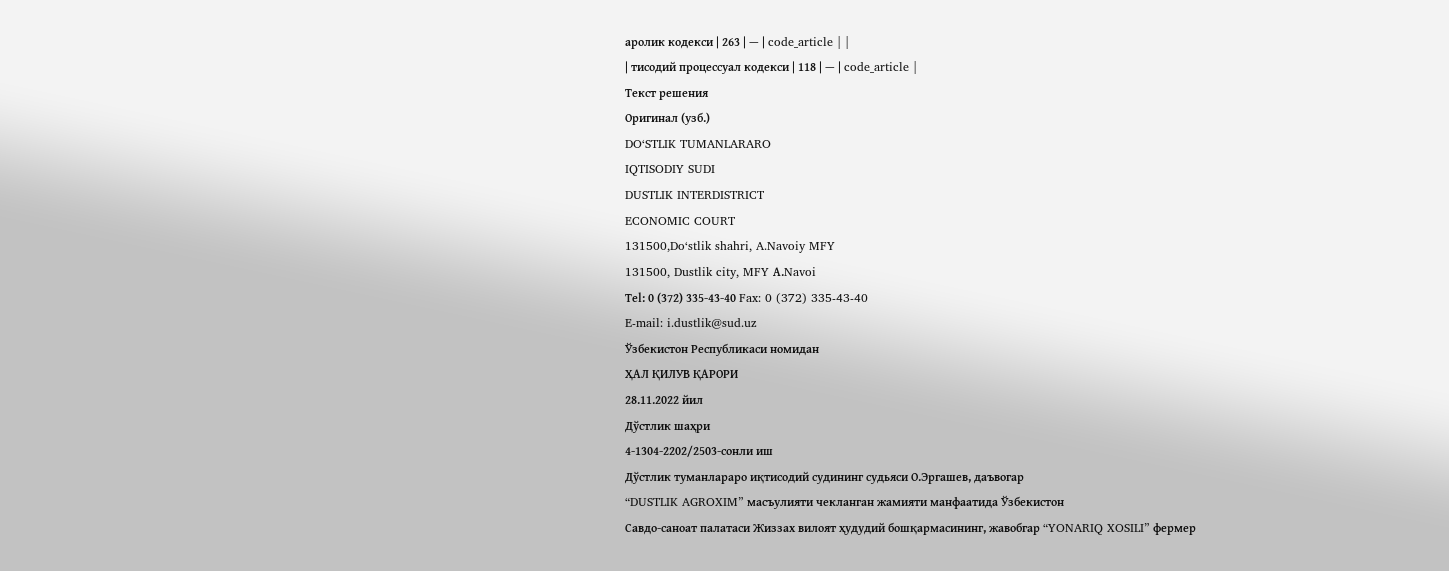аролик кодекси | 263 | — | code_article | |
| тисодий процессуал кодекси | 118 | — | code_article |
Текст решения
Оригинал (узб.)
DO‘STLIK TUMANLARARO
IQTISODIY SUDI
DUSTLIK INTERDISTRICT
ECONOMIC COURT
131500,Do‘stlik shahri, A.Navoiy MFY
131500, Dustlik city, MFY А.Navoi
Тel: 0 (372) 335-43-40 Fax: 0 (372) 335-43-40
E-mail: i.dustlik@sud.uz
Ўзбекистон Республикаси номидан
ҲАЛ ҚИЛУВ ҚАРОРИ
28.11.2022 йил
Дўстлик шаҳри
4-1304-2202/2503-сонли иш
Дўстлик туманлараро иқтисодий судининг судьяси О.Эргашев, даъвогар
“DUSTLIK AGROXIM” масъулияти чекланган жамияти манфаатида Ўзбекистон
Савдо-саноат палатаси Жиззах вилоят ҳудудий бошқармасининг, жавобгар “YONARIQ XOSILI” фермер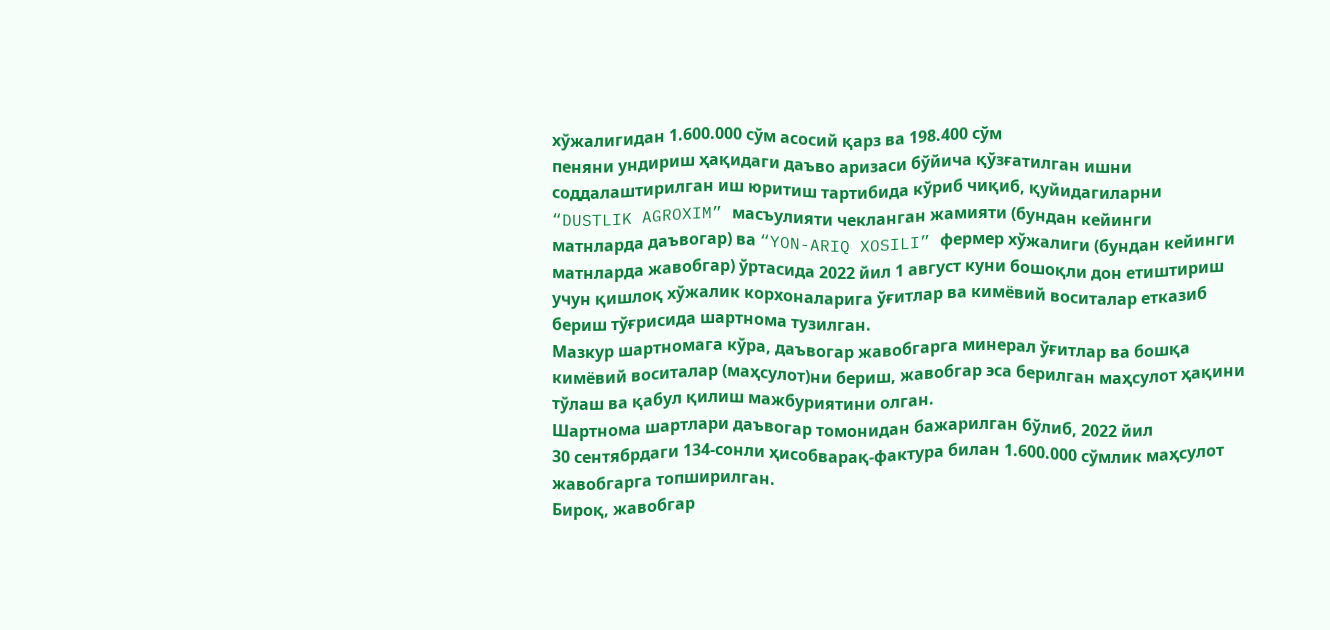хўжалигидан 1.600.000 сўм асосий қарз ва 198.400 сўм
пеняни ундириш ҳақидаги даъво аризаси бўйича қўзғатилган ишни
соддалаштирилган иш юритиш тартибида кўриб чиқиб, қуйидагиларни
“DUSTLIK AGROXIM” масъулияти чекланган жамияти (бундан кейинги
матнларда даъвогар) ва “YON-ARIQ XOSILI” фермер хўжалиги (бундан кейинги
матнларда жавобгар) ўртасида 2022 йил 1 август куни бошоқли дон етиштириш
учун қишлоқ хўжалик корхоналарига ўғитлар ва кимёвий воситалар етказиб
бериш тўғрисида шартнома тузилган.
Мазкур шартномага кўра, даъвогар жавобгарга минерал ўғитлар ва бошқа
кимёвий воситалар (маҳсулот)ни бериш, жавобгар эса берилган маҳсулот ҳақини
тўлаш ва қабул қилиш мажбуриятини олган.
Шартнома шартлари даъвогар томонидан бажарилган бўлиб, 2022 йил
30 сентябрдаги 134-сонли ҳисобварақ-фактура билан 1.600.000 сўмлик маҳсулот
жавобгарга топширилган.
Бироқ, жавобгар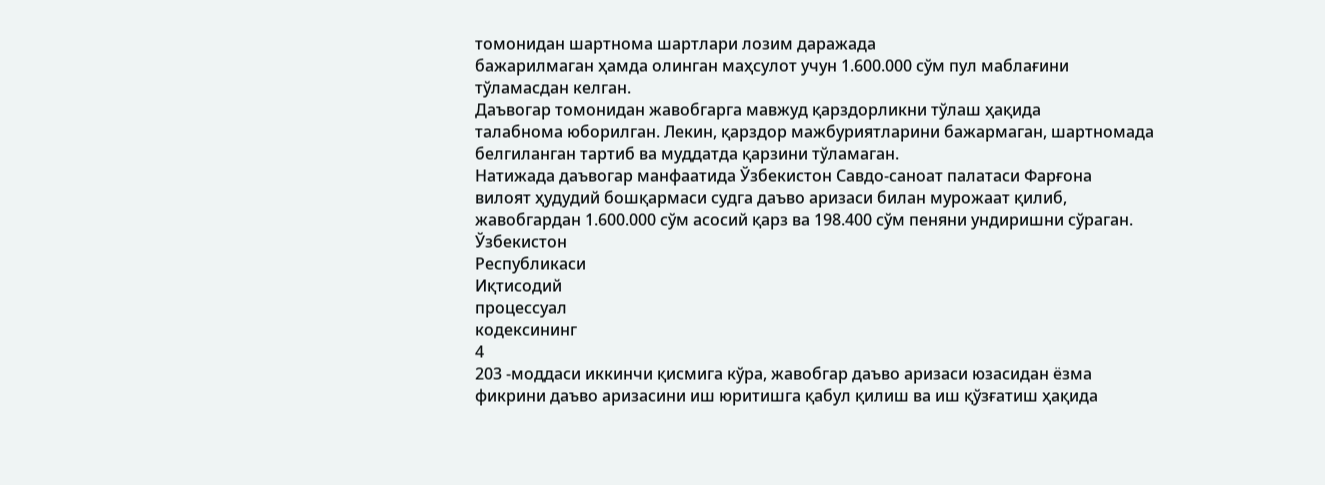томонидан шартнома шартлари лозим даражада
бажарилмаган ҳамда олинган маҳсулот учун 1.600.000 сўм пул маблағини
тўламасдан келган.
Даъвогар томонидан жавобгарга мавжуд қарздорликни тўлаш ҳақида
талабнома юборилган. Лекин, қарздор мажбуриятларини бажармаган, шартномада
белгиланган тартиб ва муддатда қарзини тўламаган.
Натижада даъвогар манфаатида Ўзбекистон Савдо-саноат палатаси Фарғона
вилоят ҳудудий бошқармаси судга даъво аризаси билан мурожаат қилиб,
жавобгардан 1.600.000 сўм асосий қарз ва 198.400 сўм пеняни ундиришни сўраган.
Ўзбекистон
Республикаси
Иқтисодий
процессуал
кодексининг
4
203 -моддаси иккинчи қисмига кўра, жавобгар даъво аризаси юзасидан ёзма
фикрини даъво аризасини иш юритишга қабул қилиш ва иш қўзғатиш ҳақида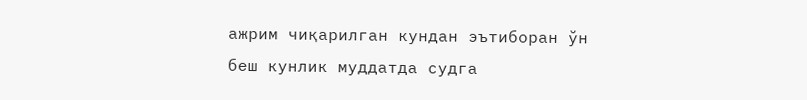ажрим чиқарилган кундан эътиборан ўн беш кунлик муддатда судга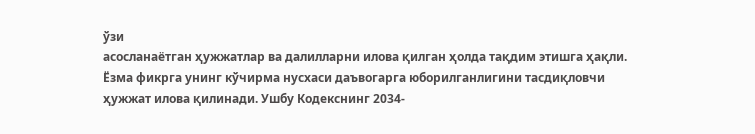ўзи
асосланаётган ҳужжатлар ва далилларни илова қилган ҳолда тақдим этишга ҳақли.
Ёзма фикрга унинг кўчирма нусхаси даъвогарга юборилганлигини тасдиқловчи
ҳужжат илова қилинади. Ушбу Кодекснинг 2034-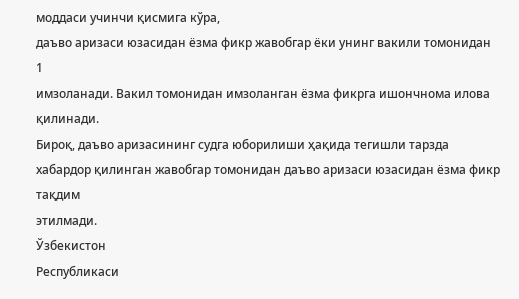моддаси учинчи қисмига кўра,
даъво аризаси юзасидан ёзма фикр жавобгар ёки унинг вакили томонидан
1
имзоланади. Вакил томонидан имзоланган ёзма фикрга ишончнома илова
қилинади.
Бироқ, даъво аризасининг судга юборилиши ҳақида тегишли тарзда
хабардор қилинган жавобгар томонидан даъво аризаси юзасидан ёзма фикр тақдим
этилмади.
Ўзбекистон
Республикаси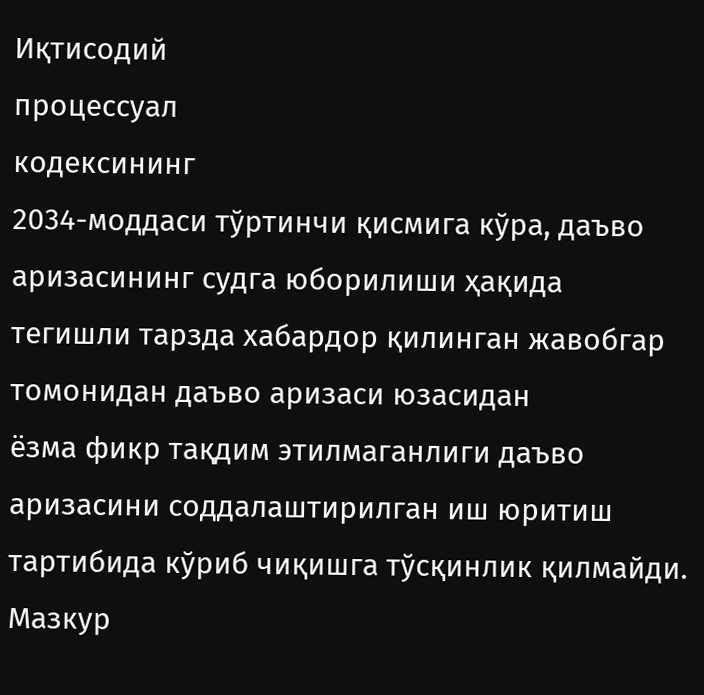Иқтисодий
процессуал
кодексининг
2034-моддаси тўртинчи қисмига кўра, даъво аризасининг судга юборилиши ҳақида
тегишли тарзда хабардор қилинган жавобгар томонидан даъво аризаси юзасидан
ёзма фикр тақдим этилмаганлиги даъво аризасини соддалаштирилган иш юритиш
тартибида кўриб чиқишга тўсқинлик қилмайди.
Мазкур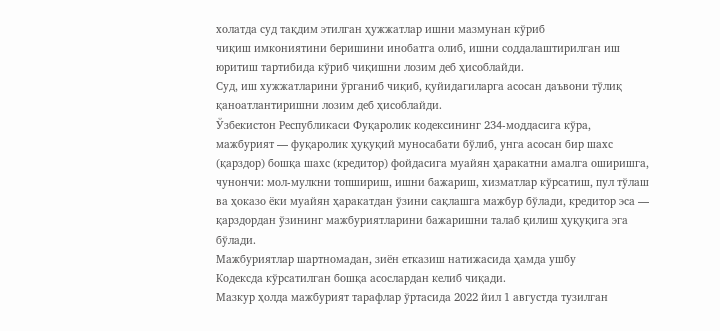холатда суд тақдим этилган ҳужжатлар ишни мазмунан кўриб
чиқиш имкониятини беришини инобатга олиб, ишни соддалаштирилган иш
юритиш тартибида кўриб чиқишни лозим деб ҳисоблайди.
Суд, иш хужжатларини ўрганиб чиқиб, қуйидагиларга асосан даъвони тўлиқ
қаноатлантиришни лозим деб ҳисоблайди.
Ўзбекистон Республикаси Фуқаролик кодексининг 234-моддасига кўра,
мажбурият — фуқаролик ҳуқуқий муносабати бўлиб, унга асосан бир шахс
(қарздор) бошқа шахс (кредитор) фойдасига муайян ҳаракатни амалга оширишга,
чунончи: мол-мулкни топшириш, ишни бажариш, хизматлар кўрсатиш, пул тўлаш
ва ҳоказо ёки муайян ҳаракатдан ўзини сақлашга мажбур бўлади, кредитор эса —
қарздордан ўзининг мажбуриятларини бажаришни талаб қилиш ҳуқуқига эга
бўлади.
Мажбуриятлар шартномадан, зиён етказиш натижасида ҳамда ушбу
Кодексда кўрсатилган бошқа асослардан келиб чиқади.
Мазкур ҳолда мажбурият тарафлар ўртасида 2022 йил 1 августда тузилган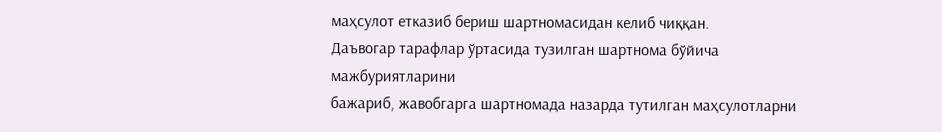маҳсулот етказиб бериш шартномасидан келиб чиққан.
Даъвогар тарафлар ўртасида тузилган шартнома бўйича мажбуриятларини
бажариб, жавобгарга шартномада назарда тутилган маҳсулотларни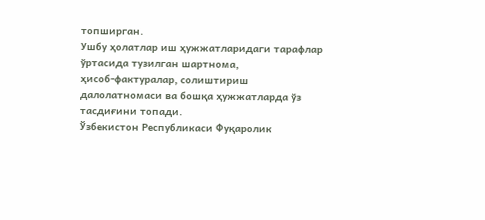топширган.
Ушбу ҳолатлар иш ҳужжатларидаги тарафлар ўртасида тузилган шартнома,
ҳисоб-фактуралар, солиштириш далолатномаси ва бошқа ҳужжатларда ўз
тасдиғини топади.
Ўзбекистон Республикаси Фуқаролик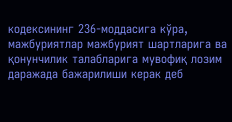кодексининг 236-моддасига кўра,
мажбуриятлар мажбурият шартларига ва қонунчилик талабларига мувофиқ лозим
даражада бажарилиши керак деб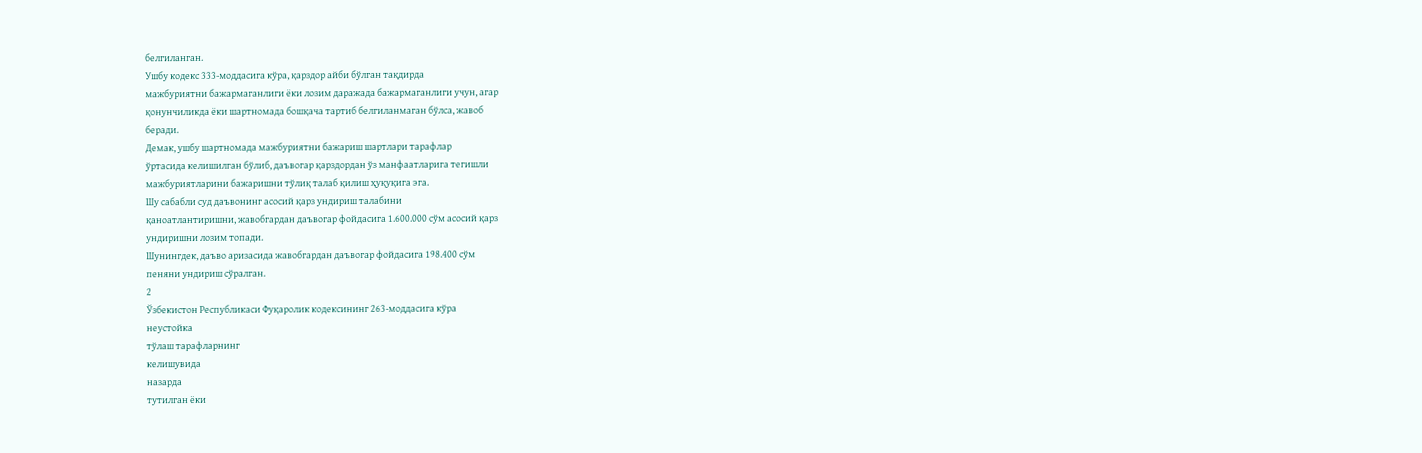белгиланган.
Ушбу кодекс 333-моддасига кўра, қарздор айби бўлган тақдирда
мажбуриятни бажармаганлиги ёки лозим даражада бажармаганлиги учун, агар
қонунчиликда ёки шартномада бошқача тартиб белгиланмаган бўлса, жавоб
беради.
Демак, ушбу шартномада мажбуриятни бажариш шартлари тарафлар
ўртасида келишилган бўлиб, даъвогар қарздордан ўз манфаатларига тегишли
мажбуриятларини бажаришни тўлиқ талаб қилиш ҳуқуқига эга.
Шу сабабли суд даъвонинг асосий қарз ундириш талабини
қаноатлантиришни, жавобгардан даъвогар фойдасига 1.600.000 сўм асосий қарз
ундиришни лозим топади.
Шунингдек, даъво аризасида жавобгардан даъвогар фойдасига 198.400 сўм
пеняни ундириш сўралган.
2
Ўзбекистон Республикаси Фуқаролик кодексининг 263-моддасига кўра
неустойка
тўлаш тарафларнинг
келишувида
назарда
тутилган ёки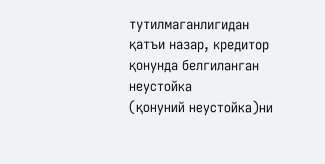тутилмаганлигидан қатъи назар, кредитор қонунда белгиланган неустойка
(қонуний неустойка)ни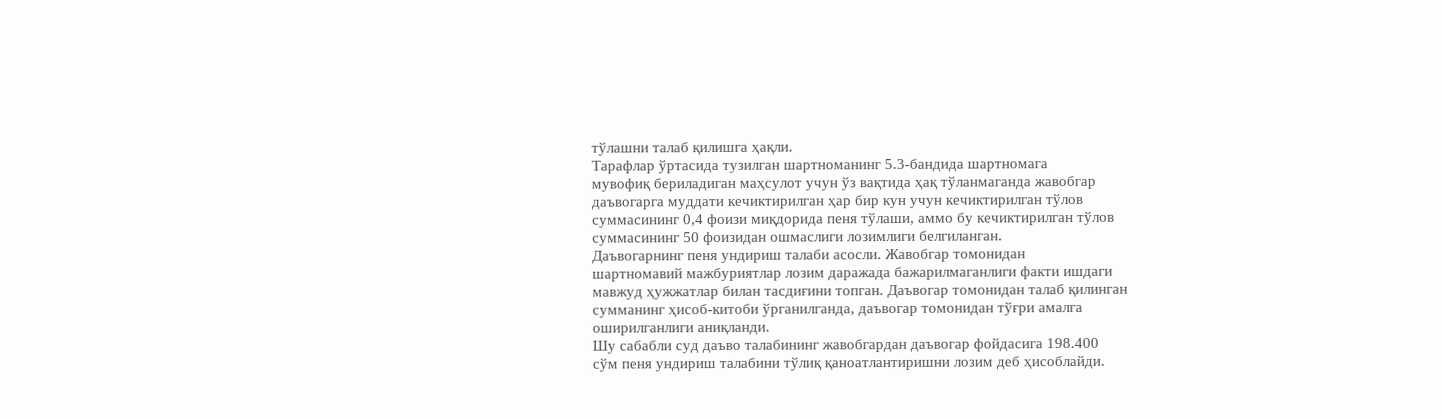тўлашни талаб қилишга ҳақли.
Тарафлар ўртасида тузилган шартноманинг 5.3-бандида шартномага
мувофиқ бериладиган маҳсулот учун ўз вақтида ҳақ тўланмаганда жавобгар
даъвогарга муддати кечиктирилган ҳар бир кун учун кечиктирилган тўлов
суммасининг 0,4 фоизи миқдорида пеня тўлаши, аммо бу кечиктирилган тўлов
суммасининг 50 фоизидан ошмаслиги лозимлиги белгиланган.
Даъвогарнинг пеня ундириш талаби асосли. Жавобгар томонидан
шартномавий мажбуриятлар лозим даражада бажарилмаганлиги факти ишдаги
мавжуд ҳужжатлар билан тасдиғини топган. Даъвогар томонидан талаб қилинган
сумманинг ҳисоб-китоби ўрганилганда, даъвогар томонидан тўғри амалга
оширилганлиги аниқланди.
Шу сабабли суд даъво талабининг жавобгардан даъвогар фойдасига 198.400
сўм пеня ундириш талабини тўлиқ қаноатлантиришни лозим деб ҳисоблайди.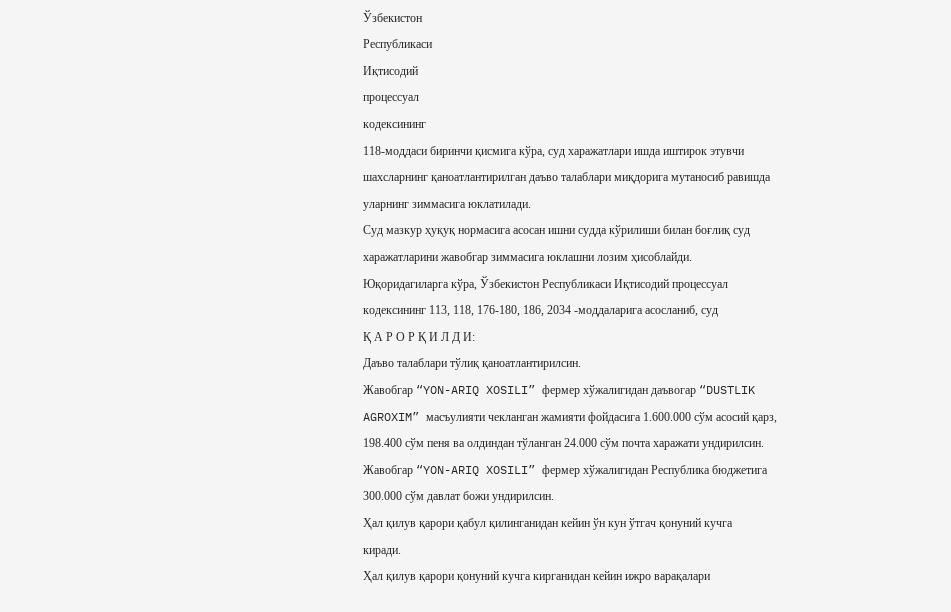Ўзбекистон
Республикаси
Иқтисодий
процессуал
кодексининг
118-моддаси биринчи қисмига кўра, суд харажатлари ишда иштирок этувчи
шахсларнинг қаноатлантирилган даъво талаблари миқдорига мутаносиб равишда
уларнинг зиммасига юклатилади.
Суд мазкур ҳуқуқ нормасига асосан ишни судда кўрилиши билан боғлиқ суд
харажатларини жавобгар зиммасига юклашни лозим ҳисоблайди.
Юқоридагиларга кўра, Ўзбекистон Республикаси Иқтисодий процессуал
кодексининг 113, 118, 176-180, 186, 2034 -моддаларига асосланиб, суд
Қ А Р О Р Қ И Л Д И:
Даъво талаблари тўлиқ қаноатлантирилсин.
Жавобгар “YON-ARIQ XOSILI” фермер хўжалигидан даъвогар “DUSTLIK
AGROXIM” масъулияти чекланган жамияти фойдасига 1.600.000 сўм асосий қарз,
198.400 сўм пеня ва олдиндан тўланган 24.000 сўм почта харажати ундирилсин.
Жавобгар “YON-ARIQ XOSILI” фермер хўжалигидан Республика бюджетига
300.000 сўм давлат божи ундирилсин.
Ҳал қилув қарори қабул қилинганидан кейин ўн кун ўтгач қонуний кучга
киради.
Ҳал қилув қарори қонуний кучга кирганидан кейин ижро варақалари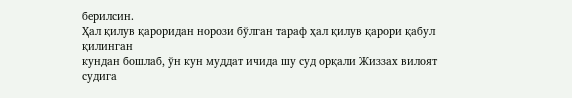берилсин.
Ҳал қилув қароридан норози бўлган тараф ҳал қилув қарори қабул қилинган
кундан бошлаб, ўн кун муддат ичида шу суд орқали Жиззах вилоят судига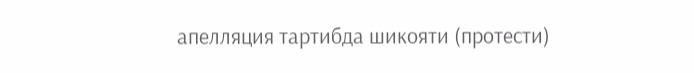апелляция тартибда шикояти (протести)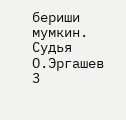бериши мумкин.
Судья
О.Эргашев
3